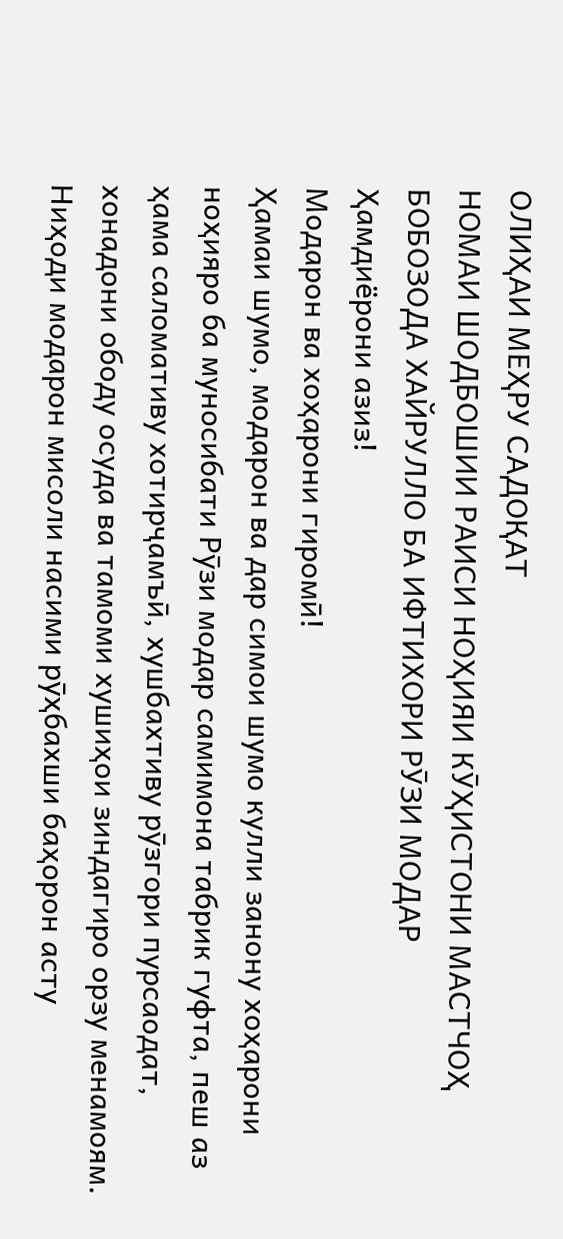ОЛИҲАИ МЕҲРУ САДОҚАТ
НОМАИ ШОДБОШИИ РАИСИ НОҲИЯИ КӮҲИСТОНИ МАСТЧОҲ БОБОЗОДА ХАЙРУЛЛО БА ИФТИХОРИ РӮЗИ МОДАР
Ҳамдиёрони азиз!
Модарон ва хоҳарони гиромӣ!
Ҳамаи шумо, модарон ва дар симои шумо кулли занону хоҳарони ноҳияро ба муносибати Рӯзи модар самимона табрик гуфта, пеш аз ҳама саломативу хотирҷамъӣ, хушбахтиву рӯзгори пурсаодат, хонадони ободу осуда ва тамоми хушиҳои зиндагиро орзу менамоям.
Ниҳоди модарон мисоли насими рӯҳбахши баҳорон асту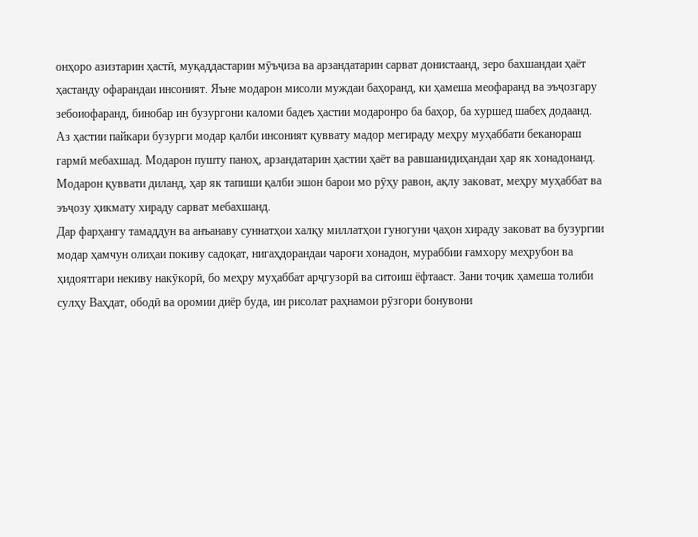онҳоро азизтарин ҳастӣ, муқаддастарин мӯъҷиза ва арзандатарин сарват донистаанд, зеро бахшандаи ҳаёт ҳастанду офарандаи инсоният. Яъне модарон мисоли муждаи баҳоранд, ки ҳамеша меофаранд ва эъҷозгару зебоиофаранд, бинобар ин бузургони каломи бадеъ ҳастии модаронро ба баҳор, ба хуршед шабеҳ додаанд.
Аз ҳастии пайкари бузурги модар қалби инсоният қуввату мадор мегираду меҳру муҳаббати беканораш гармӣ мебахшад. Модарон пушту паноҳ, арзандатарин ҳастии ҳаёт ва равшанидиҳандаи ҳар як хонадонанд. Модарон қуввати диланд, ҳар як тапиши қалби эшон барои мо рӯҳу равон, ақлу заковат, меҳру муҳаббат ва эъҷозу ҳикмату хираду сарват мебахшанд.
Дар фарҳангу тамаддун ва анъанаву суннатҳои халқу миллатҳои гуногуни ҷаҳон хираду заковат ва бузургии модар ҳамчун олиҳаи покиву садоқат, нигаҳдорандаи чароғи хонадон, мураббии ғамхору меҳрубон ва ҳидоятгари некиву накӯкорӣ, бо меҳру муҳаббат арҷгузорӣ ва ситоиш ёфтааст. Зани тоҷик ҳамеша толиби сулҳу Ваҳдат, ободӣ ва оромии диёр буда, ин рисолат раҳнамои рӯзгори бонувони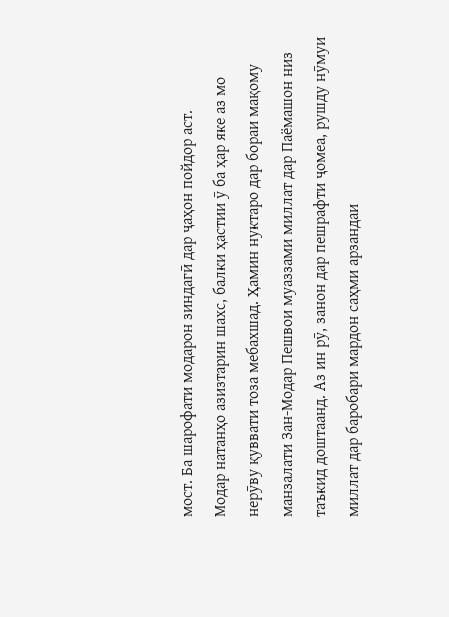мост. Ба шарофати модарон зиндагӣ дар ҷаҳон пойдор аст.
Модар натанҳо азизтарин шахс, балки ҳастии ӯ ба ҳар яке аз мо нерӯву қуввати тоза мебахшад. Ҳамин нуктаро дар бораи мақому манзалати Зан-Модар Пешвои муаззами миллат дар Паёмашон низ таъкид доштаанд. Аз ин рӯ, занон дар пешрафти ҷомеа, рушду нӯмуи миллат дар баробари мардон саҳми арзандаи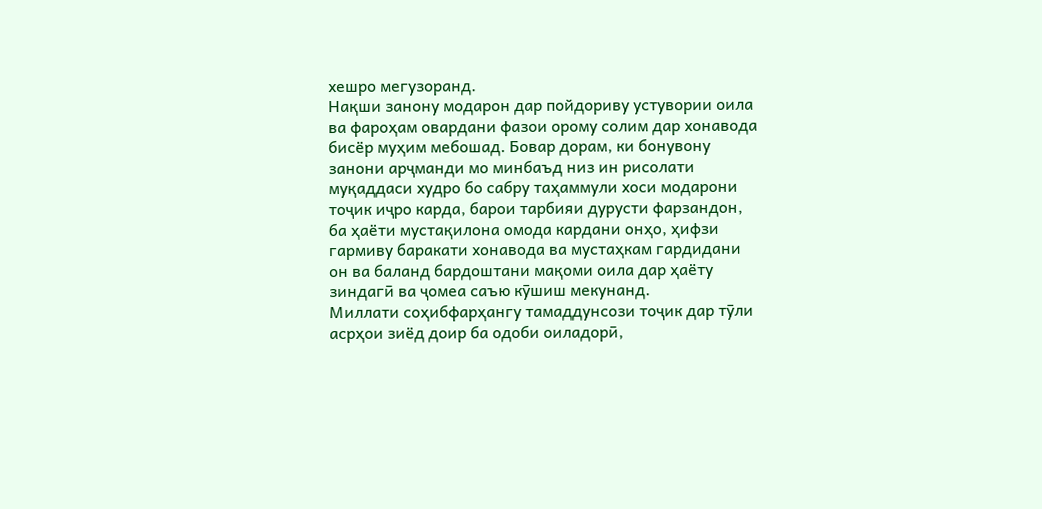хешро мегузоранд.
Нақши занону модарон дар пойдориву устувории оила ва фароҳам овардани фазои орому солим дар хонавода бисёр муҳим мебошад. Бовар дорам, ки бонувону занони арҷманди мо минбаъд низ ин рисолати муқаддаси худро бо сабру таҳаммули хоси модарони тоҷик иҷро карда, барои тарбияи дурусти фарзандон, ба ҳаёти мустақилона омода кардани онҳо, ҳифзи гармиву баракати хонавода ва мустаҳкам гардидани он ва баланд бардоштани мақоми оила дар ҳаёту зиндагӣ ва ҷомеа саъю кӯшиш мекунанд.
Миллати соҳибфарҳангу тамаддунсози тоҷик дар тӯли асрҳои зиёд доир ба одоби оиладорӣ,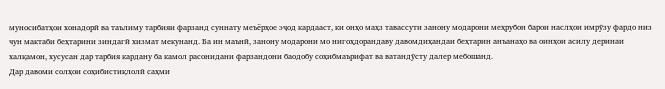муносибатҳои хонадорӣ ва таълиму тарбияи фарзанд суннату меъёрҳое эҷод кардааст, ки онҳо маҳз тавассути занону модарони меҳрубон барои наслҳои имрӯзу фардо низ чун мактаби беҳтарини зиндагӣ хизмат мекунанд. Ба ин маънӣ, занону модарони мо нигоҳдорандаву давомдиҳандаи беҳтарин анъанаҳо ва оинҳои асилу деринаи халқамон, хусусан дар тарбия кардану ба камол расонидани фарзандони баодобу соҳибмаърифат ва ватандӯсту далер мебошанд.
Дар давоми солҳои соҳибистиқлолӣ саҳми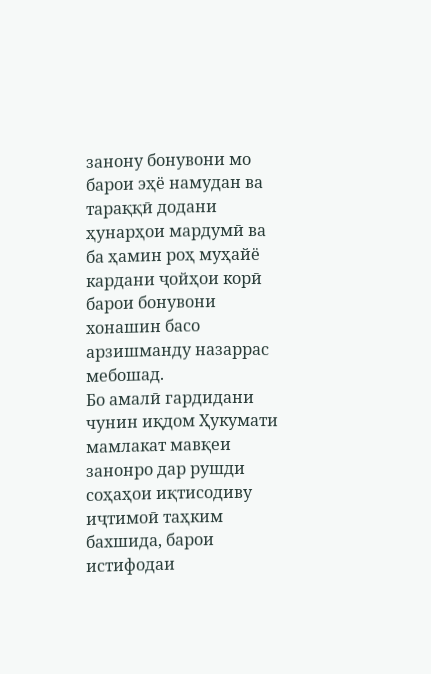занону бонувони мо барои эҳё намудан ва тараққӣ додани ҳунарҳои мардумӣ ва ба ҳамин роҳ муҳайё кардани ҷойҳои корӣ барои бонувони хонашин басо арзишманду назаррас мебошад.
Бо амалӣ гардидани чунин иқдом Ҳукумати мамлакат мавқеи занонро дар рушди соҳаҳои иқтисодиву иҷтимоӣ таҳким бахшида, барои истифодаи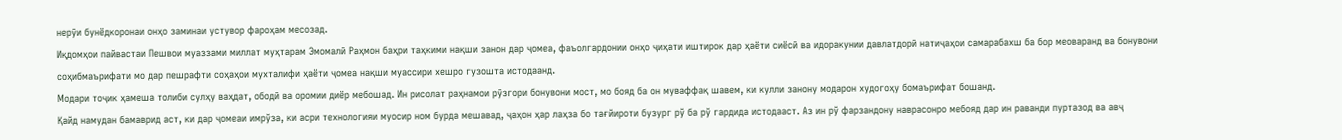нерӯи бунёдкоронаи онҳо заминаи устувор фароҳам месозад.
Иқдомҳои пайвастаи Пешвои муаззами миллат муҳтарам Эмомалӣ Раҳмон баҳри таҳкими нақши занон дар ҷомеа, фаъолгардонии онҳо ҷиҳати иштирок дар ҳаёти сиёсӣ ва идоракунии давлатдорӣ натиҷаҳои самарабахш ба бор меоваранд ва бонувони соҳибмаърифати мо дар пешрафти соҳаҳои мухталифи ҳаёти ҷомеа нақши муассири хешро гузошта истодаанд.
Модари тоҷик ҳамеша толиби сулҳу ваҳдат, ободӣ ва оромии диёр мебошад. Ин рисолат раҳнамои рӯзгори бонувони мост, мо бояд ба он муваффақ шавем, ки кулли занону модарон худогоҳу бомаърифат бошанд.
Қайд намудан бамаврид аст, ки дар ҷомеаи имрўза, ки асри технологияи муосир ном бурда мешавад, ҷаҳон ҳар лаҳза бо тағйироти бузург рў ба рў гардида истодааст. Аз ин рў фарзандону наврасонро мебояд дар ин раванди пуртазод ва авҷ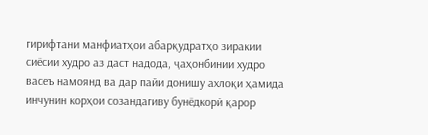гирифтани манфиатҳои абарқудратҳо зиракии сиёсии худро аз даст надода, ҷаҳонбинии худро васеъ намоянд ва дар пайи донишу ахлоқи ҳамида инчунин корҳои созандагиву бунёдкорӣ қарор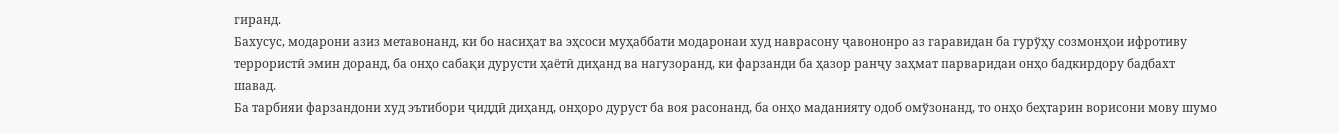гиранд.
Бахусус, модарони азиз метавонанд, ки бо насиҳат ва эҳсоси муҳаббати модаронаи худ наврасону ҷавононро аз гаравидан ба гурўҳу созмонҳои ифротиву террористӣ эмин доранд, ба онҳо сабақи дурусти ҳаётӣ диҳанд ва нагузоранд, ки фарзанди ба ҳазор ранҷу заҳмат парваридаи онҳо бадкирдору бадбахт шавад.
Ба тарбияи фарзандони худ эътибори ҷиддӣ диҳанд, онҳоро дуруст ба воя расонанд, ба онҳо маданияту одоб омўзонанд, то онҳо беҳтарин ворисони мову шумо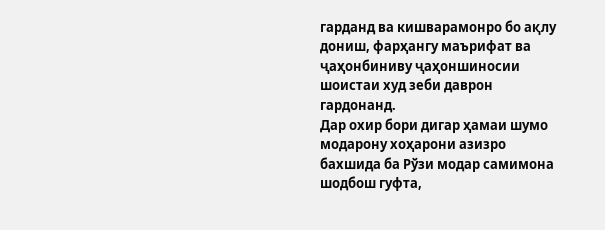гарданд ва кишварамонро бо ақлу дониш, фарҳангу маърифат ва ҷаҳонбиниву ҷаҳоншиносии шоистаи худ зеби даврон гардонанд.
Дар охир бори дигар ҳамаи шумо модарону хоҳарони азизро бахшида ба Рўзи модар самимона шодбош гуфта,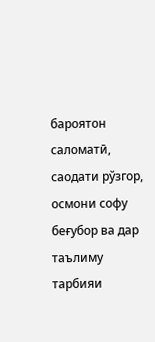бароятон саломатӣ, саодати рўзгор, осмони софу беғубор ва дар таълиму тарбияи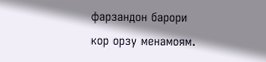фарзандон барори кор орзу менамоям.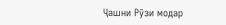Ҷашни Рӯзи модар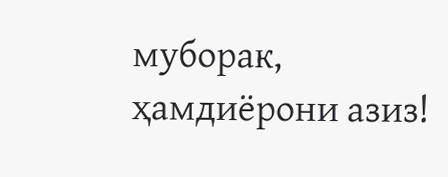муборак, ҳамдиёрони азиз!